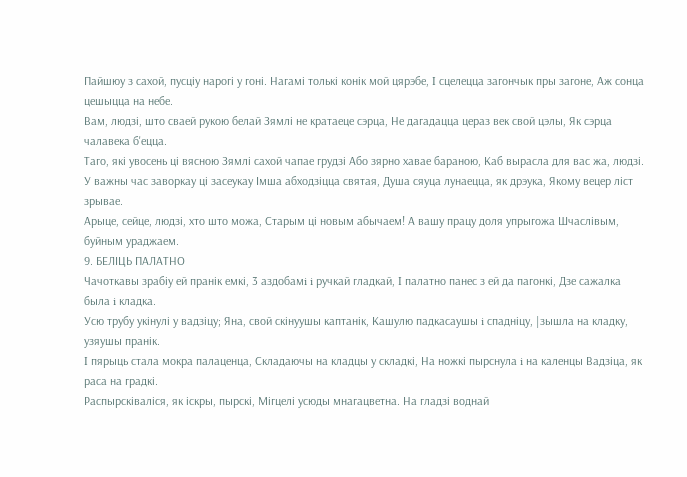Пайшюу з сахой, пусцiу нарогi у гонi. Нагамi толькi конiк мой цярэбе, I сцелецца загончык пры загоне, Аж сонца цешыцца на небе.
Вам, людзi, што сваей рукою белай Зямлi не кратаеце сэрца, Не дагадацца цераз век свой цэлы, Як сэрца чалавека б'ецца.
Таго, якi увосень цi вясною Зямлi сахой чапае грудзi Або зярно хавае бараною, Каб вырасла для вас жа, людзi.
У важны час заворкау цi засеукау Iмша абходзiцца святая, Душа сяуца лунаецца, як дрэука, Якому вецер лiст зрывае.
Арыце, сейце, людзi, хто што можа, Старым цi новым абычаем! А вашу працу доля упрыгожа Шчаслiвым, буйным ураджаем.
9. БЕЛIЦЬ ПАЛАТНО
Чачоткавы зрабiу ей пранiк емкi, 3 аздобамi i ручкай гладкай, I палатно панес з ей да пагонкi, Дзе сажалка была i кладка.
Усю трубу укiнулi у вадзiцу; Яна, свой скiнуушы каптанiк, Кашулю падкасаушы i спаднiцу, |зышла на кладку, узяушы пранiк.
I пярыць стала мокра палаценца, Складаючы на кладцы у складкi, На ножкi пырснула i на каленцы Вадзiца, як раса на градкi.
Распырскiвалiся, як iскры, пырскi, Мiгцелi усюды мнагацветна. На гладзi воднай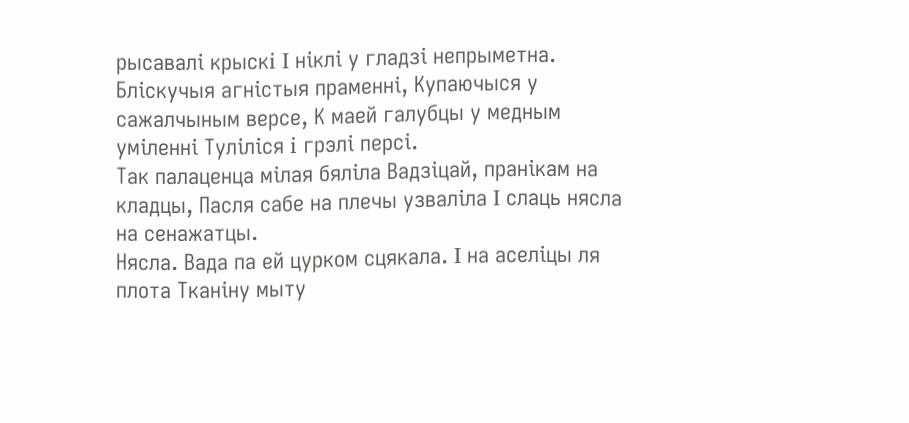рысавалi крыскi I нiклi у гладзi непрыметна.
Блiскучыя агнiстыя праменнi, Купаючыся у сажалчыным версе, К маей галубцы у медным умiленнi Тулiлiся i грэлi персi.
Так палаценца мiлая бялiла Вадзiцай, пранiкам на кладцы, Пасля сабе на плечы узвалiла I слаць нясла на сенажатцы.
Нясла. Вада па ей цурком сцякала. I на аселiцы ля плота Тканiну мыту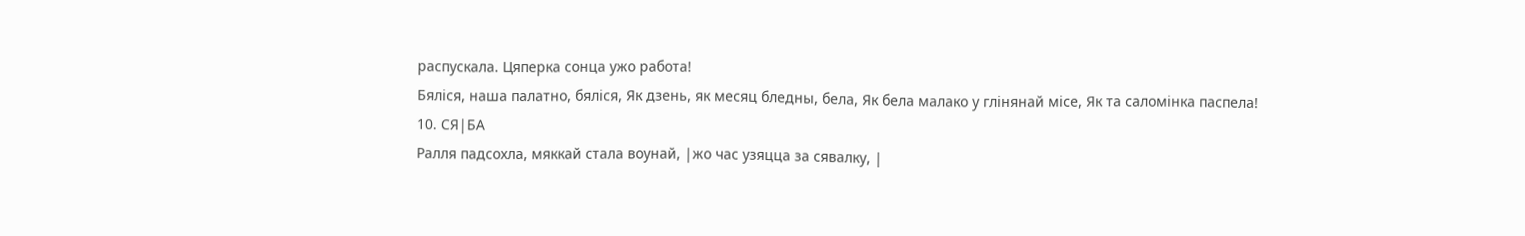распускала. Цяперка сонца ужо работа!
Бялiся, наша палатно, бялiся, Як дзень, як месяц бледны, бела, Як бела малако у глiнянай мiсе, Як та саломiнка паспела!
10. СЯ|БА
Ралля падсохла, мяккай стала воунай, |жо час узяцца за сявалку, |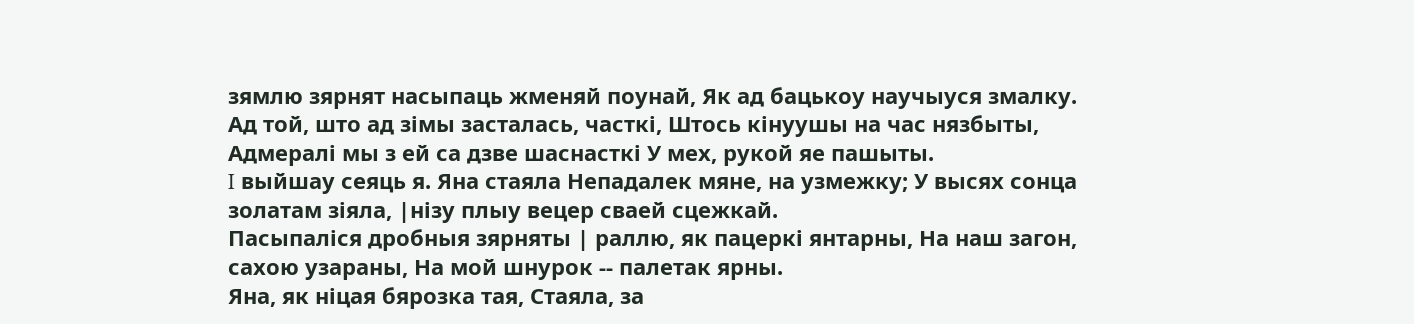зямлю зярнят насыпаць жменяй поунай, Як ад бацькоу научыуся змалку.
Ад той, што ад зiмы засталась, часткi, Штось кiнуушы на час нязбыты, Адмералi мы з ей са дзве шаснасткi У мех, рукой яе пашыты.
I выйшау сеяць я. Яна стаяла Непадалек мяне, на узмежку; У высях сонца золатам зiяла, |нiзу плыу вецер сваей сцежкай.
Пасыпалiся дробныя зярняты | раллю, як пацеркi янтарны, На наш загон, сахою узараны, На мой шнурок -- палетак ярны.
Яна, як нiцая бярозка тая, Стаяла, за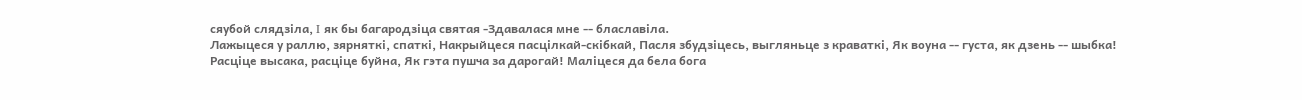сяубой слядзiла, I як бы багародзiца святая -Здавалася мне -- блаславiла.
Лажыцеся у раллю, зярняткi, спаткi, Накрыйцеся пасцiлкай-скiбкай, Пасля збудзiцесь, выгляньце з краваткi, Як воуна -- густа, як дзень -- шыбка!
Расцiце высака, расцiце буйна, Як гэта пушча за дарогай! Малiцеся да бела бога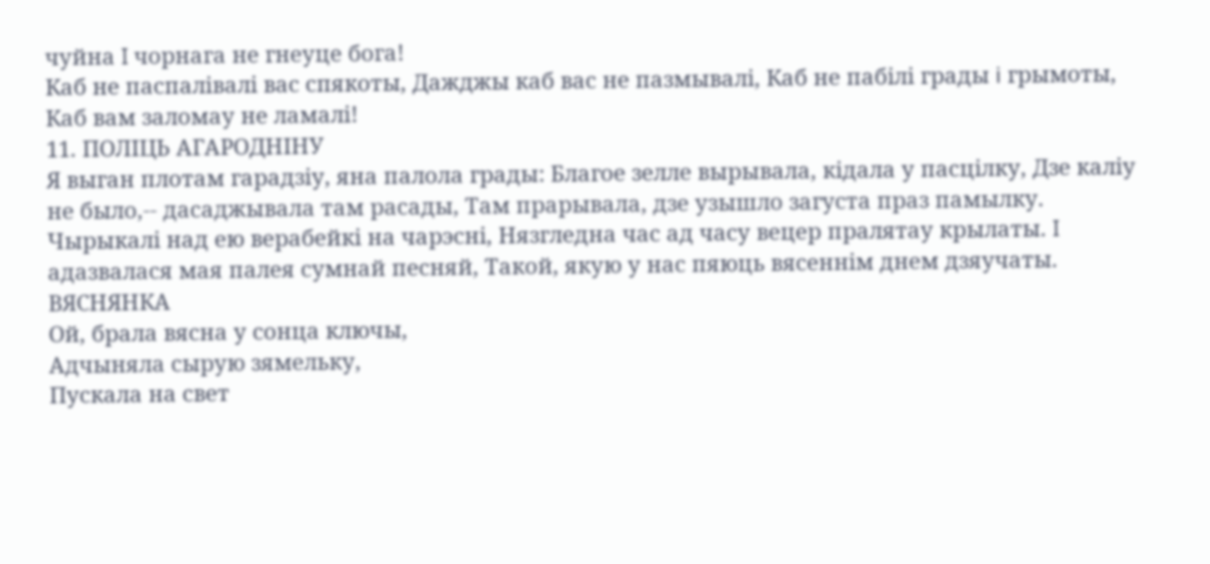чуйна I чорнага не гнеуце бога!
Каб не паспалiвалi вас спякоты, Дажджы каб вас не пазмывалi, Каб не пабiлi грады i грымоты, Каб вам заломау не ламалi!
11. ПОЛIЦЬ АГАРОДНIНУ
Я выган плотам гарадзiу, яна палола грады: Благое зелле вырывала, кiдала у пасцiлку, Дзе калiу не было,-- дасаджывала там расады, Там прарывала, дзе узышло загуста праз памылку.
Чырыкалi над ею верабейкi на чарэснi, Нязгледна час ад часу вецер пралятау крылаты. I адазвалася мая палея сумнай песняй, Такой, якую у нас пяюць вясеннiм днем дзяучаты.
ВЯСНЯНКА
Ой, брала вясна у сонца ключы,
Адчыняла сырую зямельку,
Пускала на свет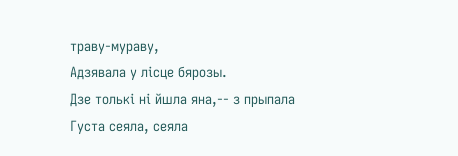траву-мураву,
Адзявала у лiсце бярозы.
Дзе толькi нi йшла яна,-- з прыпала
Густа сеяла, сеяла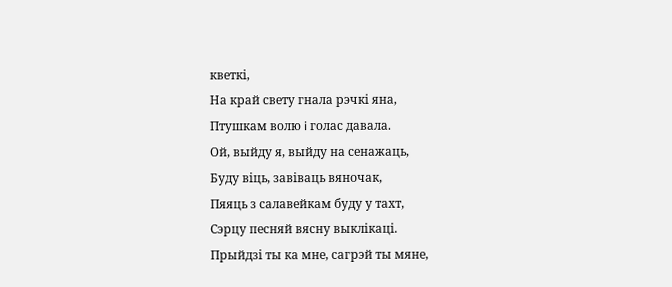кветкi,
На край свету гнала рэчкi яна,
Птушкам волю i голас давала.
Ой, выйду я, выйду на сенажаць,
Буду вiць, завiваць вяночак,
Пяяць з салавейкам буду у тахт,
Сэрцу песняй вясну выклiкацi.
Прыйдзi ты ка мне, сагрэй ты мяне,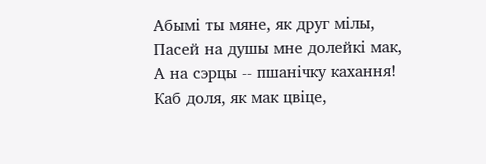Абымi ты мяне, як друг мiлы,
Пасей на душы мне долейкi мак,
А на сэрцы -- пшанiчку кахання!
Каб доля, як мак цвiце,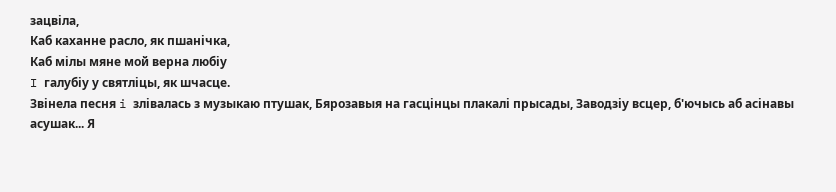зацвiла,
Каб каханне расло, як пшанiчка,
Каб мiлы мяне мой верна любiу
I галубiу у святлiцы, як шчасце.
Звiнела песня i злiвалась з музыкаю птушак, Бярозавыя на гасцiнцы плакалi прысады, Заводзiу всцер, б'ючысь аб асiнавы асушак... Я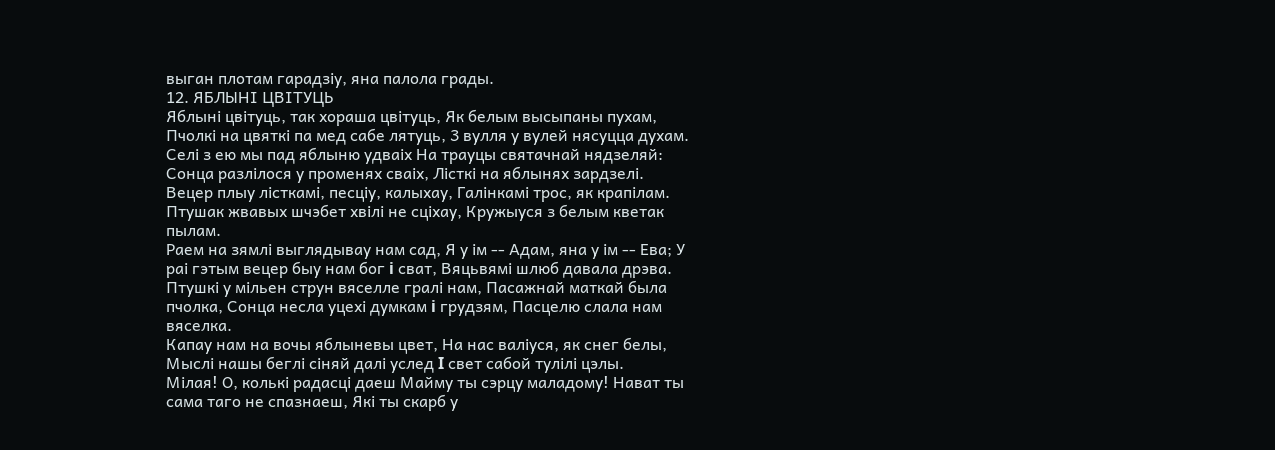выган плотам гарадзiу, яна палола грады.
12. ЯБЛЫНI ЦВIТУЦЬ
Яблынi цвiтуць, так хораша цвiтуць, Як белым высыпаны пухам, Пчолкi на цвяткi па мед сабе лятуць, 3 вулля у вулей нясуцца духам.
Селi з ею мы пад яблыню удваiх На трауцы святачнай нядзеляй: Сонца разлiлося у променях сваiх, Лiсткi на яблынях зардзелi.
Вецер плыу лiсткамi, песцiу, калыхау, Галiнкамi трос, як крапiлам. Птушак жвавых шчэбет хвiлi не сцiхау, Кружыуся з белым кветак пылам.
Раем на зямлi выглядывау нам сад, Я у iм -- Адам, яна у iм -- Ева; У раi гэтым вецер быу нам бог i сват, Вяцьвямi шлюб давала дрэва.
Птушкi у мiльен струн вяселле гралi нам, Пасажнай маткай была пчолка, Сонца несла уцехi думкам i грудзям, Пасцелю слала нам вяселка.
Капау нам на вочы яблыневы цвет, На нас валiуся, як снег белы, Мыслi нашы беглi сiняй далi услед I свет сабой тулiлi цэлы.
Мiлая! О, колькi радасцi даеш Майму ты сэрцу маладому! Нават ты сама таго не спазнаеш, Якi ты скарб у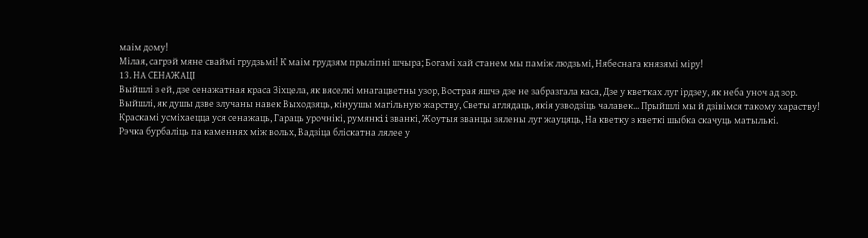маiм дому!
Мiлая, сагрэй мяне сваймi грудзьмi! К маiм грудзям прылiпнi шчыра; Богамi хай станем мы памiж людзьмi, Нябеснага князямi мiру!
13. НА СЕНАЖАЦI
Выйшлi з ей, дзе сенажатная краса Зiхцела, як вяселкi мнагацветны узор, Вострая яшчэ дзе не забразгала каса, Дзе у кветках луг iрдзеу, як неба уноч ад зор.
Выйшлi, як душы дзве злучаны навек Выходзяць, кiнуушы магiльную жарству, Светы аглядаць, якiя узводзiць чалавек... Прыйшлi мы й дзiвiмся такому хараству!
Краскамi усмiхаецца уся сенажаць, Гараць урочнiкi, румянкi i званкi, Жоутыя званцы зялены луг жауцяць, На кветку з кветкi шыбка скачуць матылькi.
Рэчка бурбалiць па каменнях мiж вольх, Вадзiца блiскатна лялее у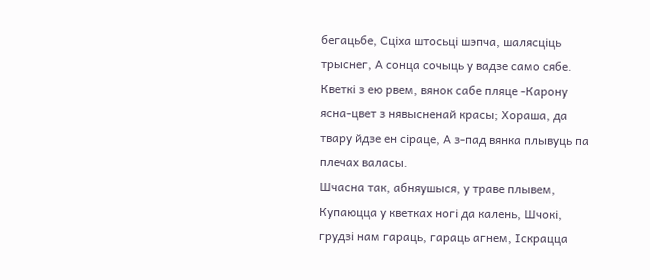бегацьбе, Сцiха штосьцi шэпча, шалясцiць трыснег, А сонца сочыць у вадзе само сябе.
Кветкi з ею рвем, вянок сабе пляце -Карону ясна-цвет з нявысненай красы; Хораша, да твару йдзе ен сiраце, А з-пад вянка плывуць па плечах валасы.
Шчасна так, абняушыся, у траве плывем, Купаюцца у кветках ногi да калень, Шчокi, грудзi нам гараць, гараць агнем, Iскрацца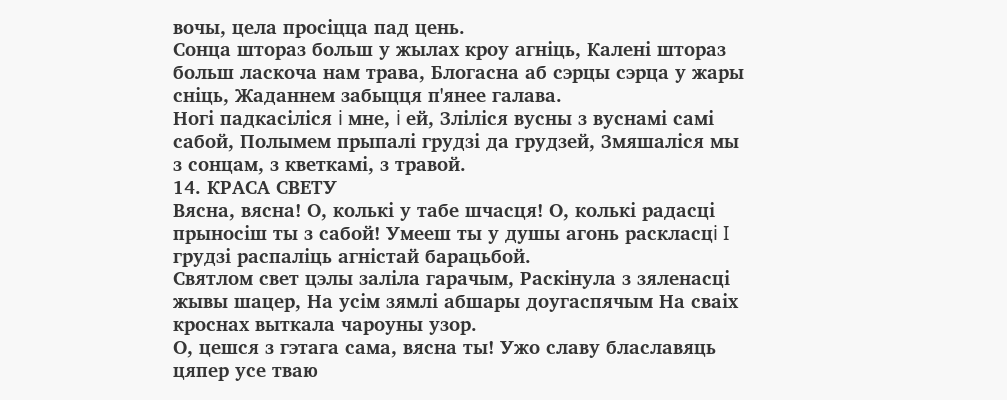вочы, цела просiцца пад цень.
Сонца штораз больш у жылах кроу агнiць, Каленi штораз больш ласкоча нам трава, Блогасна аб сэрцы сэрца у жары снiць, Жаданнем забыцця п'янее галава.
Ногi падкасiлiся i мне, i ей, Злiлiся вусны з вуснамi самi сабой, Полымем прыпалi грудзi да грудзей, Змяшалiся мы з сонцам, з кветкамi, з травой.
14. КРАСА СВЕТУ
Вясна, вясна! О, колькi у табе шчасця! О, колькi радасцi прыносiш ты з сабой! Умееш ты у душы агонь раскласцi I грудзi распалiць агнiстай барацьбой.
Святлом свет цэлы залiла гарачым, Раскiнула з зяленасцi жывы шацер, На усiм зямлi абшары доугаспячым На сваiх кроснах выткала чароуны узор.
О, цешся з гэтага сама, вясна ты! Ужо славу блаславяць цяпер усе тваю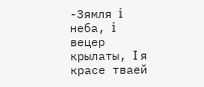-Зямля i неба, i вецер крылаты, I я красе тваей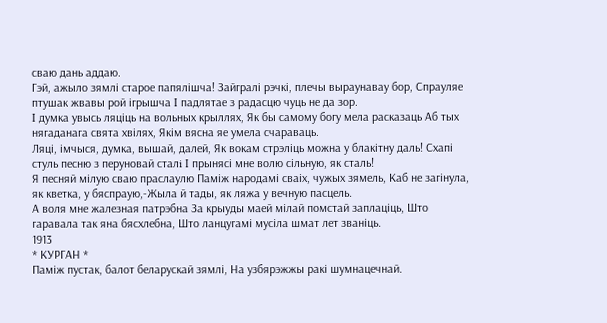сваю дань аддаю.
Гэй, ажыло зямлi старое папялiшча! Зайгралi рэчкi, плечы выраунавау бор, Спрауляе птушак жвавы рой iгрышча I падлятае з радасцю чуць не да зор.
I думка увысь ляцiць на вольных крыллях, Як бы самому богу мела расказаць Аб тых нягаданага свята хвiлях, Якiм вясна яе умела счараваць.
Ляцi, iмчыся, думка, вышай, далей, Як вокам стрэлiць можна у блакiтну даль! Схапi стуль песню з перуновай сталi I прынясi мне волю сiльную, як сталь!
Я песняй мiлую сваю праслаулю Памiж народамi сваiх, чужых зямель, Каб не загiнула, як кветка, у бяспраую,-Жыла й тады, як ляжа у вечную пасцель.
А воля мне жалезная патрэбна За крыуды маей мiлай помстай заплацiць, Што гаравала так яна бясхлебна, Што ланцугамi мусiла шмат лет званiць.
1913
* КУРГАН *
Памiж пустак, балот беларускай зямлi, На узбярэжжы ракi шумнацечнай.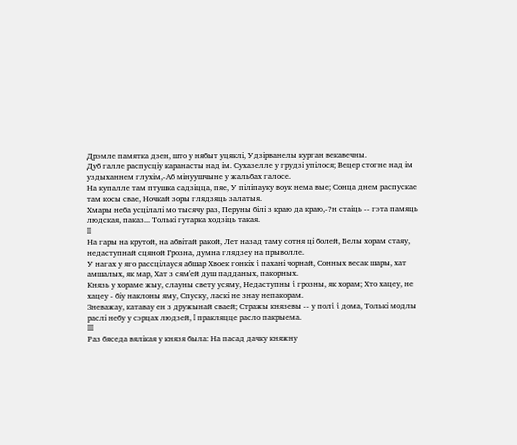Дрэмле памятка дзен, што у нябыт уцяклi, Удзiрванелы курган векавечны.
Дуб галле распусцiу каранасты над iм. Сухазелле у грудзi упiлося; Вецер стогне над iм уздыханнем глухiм,-Аб мiнуушчыне у жальбах галосе.
На купалле там птушка садзiцца, пяе, У пiлiпауку воук нема вые; Сонца днем распускае там косы свае, Ночкай зоры глядзяць залатыя.
Хмары неба усцiлалi мо тысячу раз, Перуны бiлi з краю да краю,-?н стаiць -- гэта памяць людская, паказ... Толькi гутарка ходзiць такая.
II
На гары на крутой, на абвiтай ракой, Лет назад таму сотня цi болей, Белы хорам стаяу, недаступнай сцяной Грозна, думна глядзеу на прыволле.
У нагах у яго рассцiлауся абшар Хвоек гонкiх i паханi чорнай, Сонных весак шары, хат амшалых, як мар, Хат з сям'ей душ падданых, пакорных.
Князь у хораме жыу, слауны свету усяму, Недаступны i грозны, як хорам; Хто хацеу, не хацеу - бiу наклоны яму, Спуску, ласкi не знау непакорам.
Зневажау, катавау ен з дружынай сваей; Стражы князевы -- у полi i дома, Толькi модлы раслi небу у сэрцах людзей, I пракляцце расло пакрыема.
III
Раз бяседа вялiкая у князя была: На пасад дачку княжну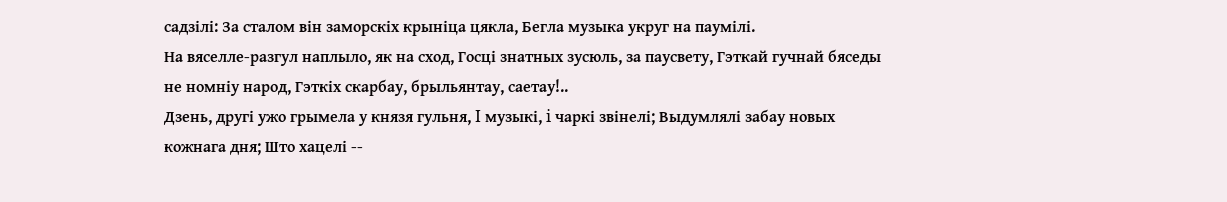садзiлi: За сталом вiн заморскiх крынiца цякла, Бегла музыка укруг на паумiлi.
На вяселле-разгул наплыло, як на сход, Госцi знатных зусюль, за паусвету, Гэткай гучнай бяседы не номнiу народ, Гэткiх скарбау, брыльянтау, саетау!..
Дзень, другi ужо грымела у князя гульня, I музыкi, i чаркi звiнелi; Выдумлялi забау новых кожнага дня; Што хацелi --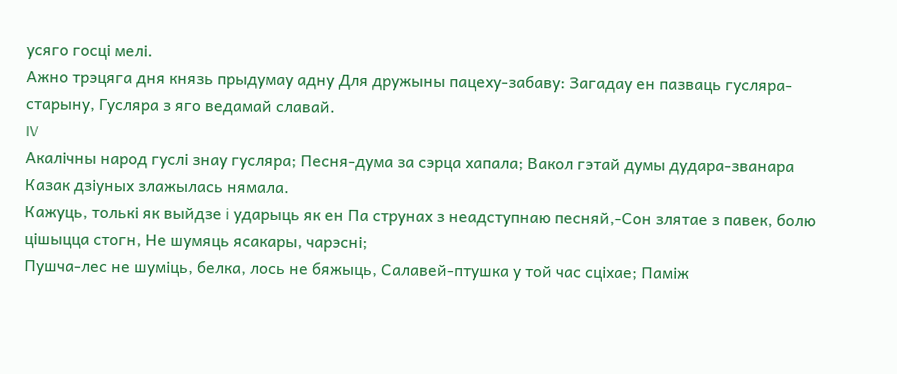усяго госцi мелi.
Ажно трэцяга дня князь прыдумау адну Для дружыны пацеху-забаву: Загадау ен пазваць гусляра-старыну, Гусляра з яго ведамай славай.
IV
Акалiчны народ гуслi знау гусляра; Песня-дума за сэрца хапала; Вакол гэтай думы дудара-званара Казак дзiуных злажылась нямала.
Кажуць, толькi як выйдзе i ударыць як ен Па струнах з неадступнаю песняй,-Сон злятае з павек, болю цiшыцца стогн, Не шумяць ясакары, чарэснi;
Пушча-лес не шумiць, белка, лось не бяжыць, Салавей-птушка у той час сцiхае; Памiж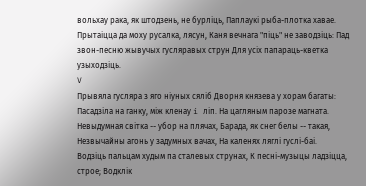вольхау рака, як штодзень, не бурлiць, Паплаукi рыба-плотка хавае.
Прытаiцца да моху русалка, лясун, Каня вечнага "пiць" не заводзiць: Пад звон-песню жывучых гусляравых струн Для усiх папараць-кветка узыходзiць.
V
Прывяла гусляра з яго нiуных сялiб Дворня князева у хорам багаты: Пасадзiла на ганку, мiж кленау i лiп. На цагляным парозе магната.
Невыдумная свiтка -- убор на плячах, Барада, як снег белы -- такая, Незвычайны агонь у задумных вачах, На каленях ляглi гуслi-баi.
Водзiць пальцам худым па сталевых струнах, К песнi-музыцы ладзiцца, строе; Водклiк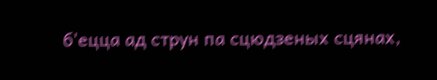б'ецца ад струн па сцюдзеных сцянах,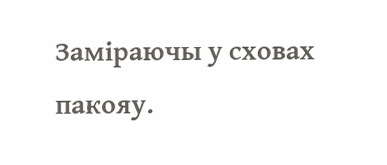Замiраючы у сховах пакояу.